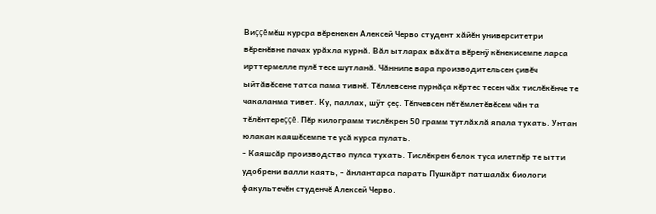Виççĕмĕш курсра вĕренекен Алексей Черво студент хăйĕн университетри вĕренĕвне пачах урăхла курнă. Вăл ытларах вăхăта вĕренÿ кĕнекисемпе ларса ирттермелле пулĕ тесе шутланă. Чăннипе вара производительсен çивĕч ыйтăвĕсене татса пама тивнĕ. Тĕллевсене пурнăçа кĕртес тесен чăх тислĕкĕнче те чакаланма тивет. Ку, паллах, шÿт çеç. Тĕпчевсен пĕтĕмлетĕвĕсем чăн та тĕлĕнтереççĕ. Пĕр килограмм тислĕкрен 50 грамм тутлăхлă япала тухать. Унтан юлакан каяшĕсемпе те усă курса пулать.
- Каяшсăр производство пулса тухать. Тислĕкрен белок туса илетпĕр те ытти удобрени валли каять, - ăнлантарса парать Пушкăрт патшалăх биологи факультечĕн студенчĕ Алексей Черво.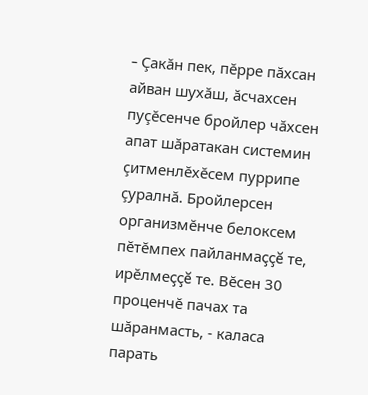- Çакăн пек, пĕрре пăхсан айван шухăш, ăсчахсен пуçĕсенче бройлер чăхсен апат шăратакан системин çитменлĕхĕсем пуррипе çуралнă. Бройлерсен организмĕнче белоксем пĕтĕмпех пайланмаççĕ те, ирĕлмеççĕ те. Вĕсен 30 проценчĕ пачах та шăранмасть, - каласа парать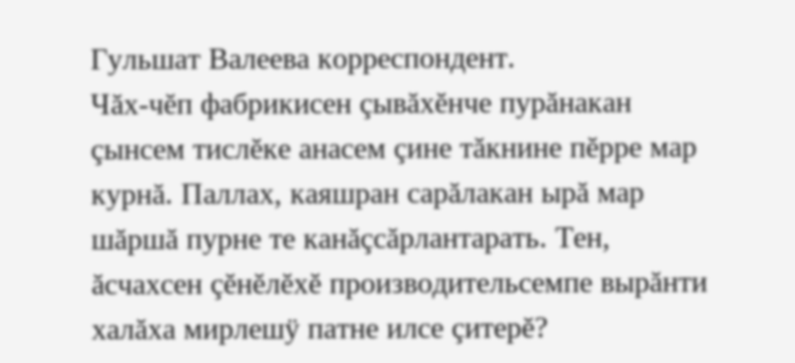Гульшат Валеева корреспондент.
Чăх-чĕп фабрикисен çывăхĕнче пурăнакан çынсем тислĕке анасем çине тăкнине пĕрре мар курнă. Паллах, каяшран сарăлакан ырă мар шăршă пурне те канăçсăрлантарать. Тен, ăсчахсен çĕнĕлĕхĕ производительсемпе вырăнти халăха мирлешÿ патне илсе çитерĕ?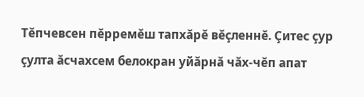Тĕпчевсен пĕрремĕш тапхăрĕ вĕçленнĕ. Çитес çур çулта ăсчахсем белокран уйăрнă чăх-чĕп апат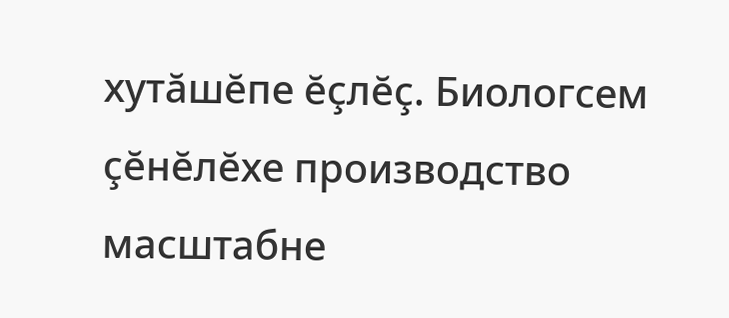хутăшĕпе ĕçлĕç. Биологсем çĕнĕлĕхе производство масштабне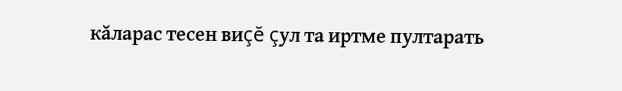кăларас тесен виçĕ çул та иртме пултарать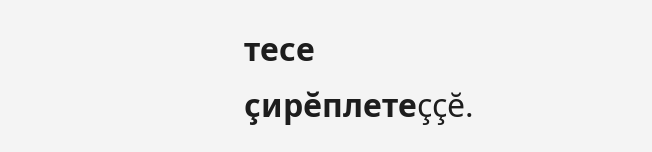тесе çирĕплетеççĕ.